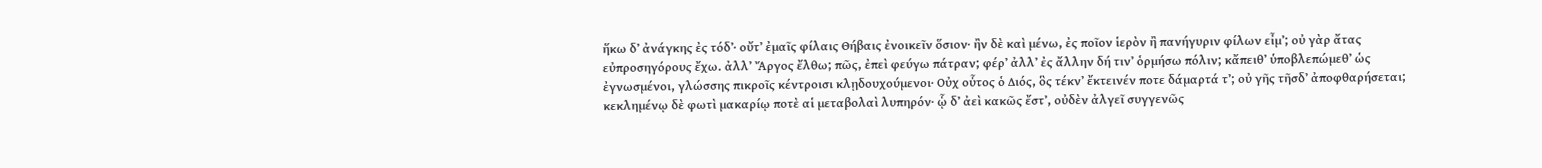ἥκω δʼ ἀνάγκης ἐς τόδʼ· οὔτʼ ἐμαῖς φίλαις Θήβαις ἐνοικεῖν ὅσιον· ἢν δὲ καὶ μένω, ἐς ποῖον ἱερὸν ἢ πανήγυριν φίλων εἶμʼ; οὐ γὰρ ἄτας εὐπροσηγόρους ἔχω. ἀλλʼ Ἄργος ἔλθω; πῶς, ἐπεὶ φεύγω πάτραν; φέρʼ ἀλλʼ ἐς ἄλλην δή τινʼ ὁρμήσω πόλιν; κἄπειθʼ ὑποβλεπώμεθʼ ὡς ἐγνωσμένοι, γλώσσης πικροῖς κέντροισι κλῃδουχούμενοι· Οὐχ οὗτος ὁ Διός, ὃς τέκνʼ ἔκτεινέν ποτε δάμαρτά τʼ; οὐ γῆς τῆσδʼ ἀποφθαρήσεται; κεκλημένῳ δὲ φωτὶ μακαρίῳ ποτὲ αἱ μεταβολαὶ λυπηρόν· ᾧ δʼ ἀεὶ κακῶς ἔστʼ, οὐδὲν ἀλγεῖ συγγενῶς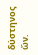δύστηνος ὤν.